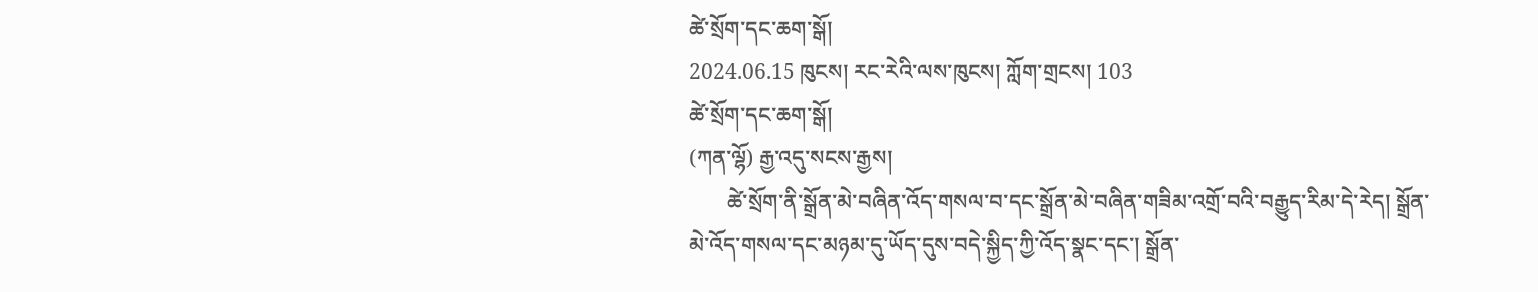ཚེ་སྲོག་དང་ཆག་སྒོ།
2024.06.15 ཁུངས། རང་རེའི་ལས་ཁུངས། ཀློག་གྲངས། 103
ཚེ་སྲོག་དང་ཆག་སྒོ།
(ཀན་ལྷོ) རྒྱ་འདུ་སངས་རྒྱས།
       ཚེ་སྲོག་ནི་སྒྲོན་མེ་བཞིན་འོད་གསལ་བ་དང་སྒྲོན་མེ་བཞིན་གཟིམ་འགྲོ་བའི་བརྒྱུད་རིམ་དེ་རེད། སྒྲོན་མེ་འོད་གསལ་དང་མཉམ་དུ་ཡོད་དུས་བདེ་སྐྱིད་ཀྱི་འོད་སྣང་དང་། སྒྲོན་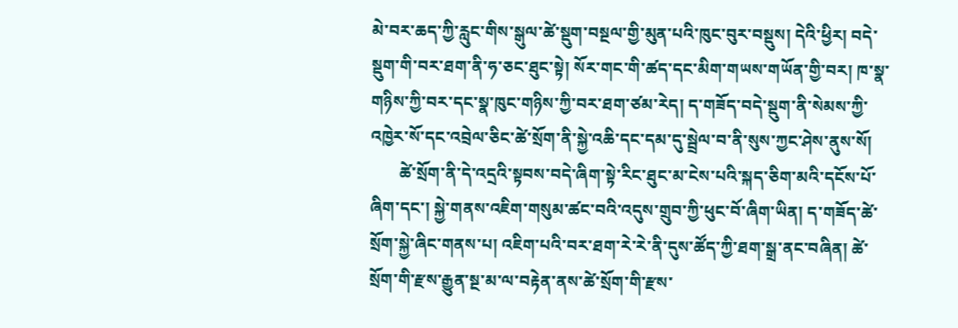མེ་བར་ཆད་ཀྱི་རླུང་གིས་སྒུལ་ཚེ་སྡུག་བསྔལ་གྱི་མུན་པའི་ཁུང་བུར་བསྡུས། དེའི་ཕྱིར། བདེ་སྡུག་གི་བར་ཐག་ནི་ཧ་ཅང་ཐུང་སྟེ། སོར་གང་གི་ཚད་དང་མིག་གཡས་གཡོན་གྱི་བར། ཁ་སྣ་གཉིས་ཀྱི་བར་དང་སྣ་ཁུང་གཉིས་ཀྱི་བར་ཐག་ཙམ་རེད། ད་གཟོད་བདེ་སྡུག་ནི་སེམས་ཀྱི་འཁྱེར་སོ་དང་འབྲེལ་ཅིང་ཚེ་སྲོག་ནི་སྐྱེ་འཆི་དང་དམ་དུ་སྦྲེལ་བ་ནི་སུས་ཀྱང་ཤེས་ནུས་སོ།
       ཚེ་སྲོག་ནི་དེ་འདྲའི་སྟབས་བདེ་ཞིག་སྟེ་རིང་ཐུང་མ་ངེས་པའི་སྐད་ཅིག་མའི་དངོས་པོ་ཞིག་དང་། སྐྱེ་གནས་འཇིག་གསུམ་ཚང་བའི་འདུས་གྲུབ་ཀྱི་ཕུང་བོ་ཞིག་ཡིན། ད་གཟོད་ཚེ་སྲོག་སྐྱེ་ཞིང་གནས་པ། འཇིག་པའི་བར་ཐག་རེ་རེ་ནི་དུས་ཚོད་ཀྱི་ཐག་སྒྲ་ནང་བཞིན། ཚེ་སྲོག་གི་རྫས་རྒྱུན་སྔ་མ་ལ་བརྟེན་ནས་ཚེ་སྲོག་གི་རྫས་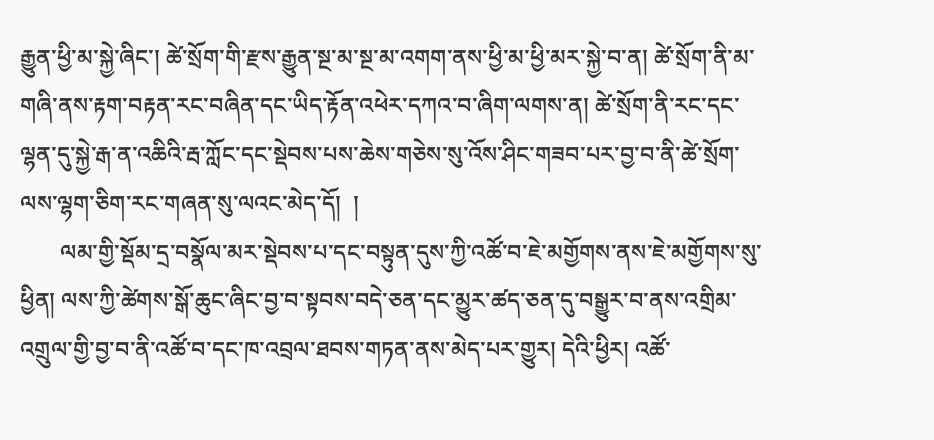རྒྱུན་ཕྱི་མ་སྐྱེ་ཞིང་། ཚེ་སྲོག་གི་རྫས་རྒྱུན་སྔ་མ་སྔ་མ་འགག་ནས་ཕྱི་མ་ཕྱི་མར་སྐྱེ་བ་ན། ཚེ་སྲོག་ནི་མ་གཞི་ནས་རྟག་བརྟན་རང་བཞིན་དང་ཡིད་རྟོན་འཕེར་དཀའ་བ་ཞིག་ལགས་ན། ཚེ་སྲོག་ནི་རང་དང་ལྷན་དུ་སྐྱེ་རྒ་ན་འཆིའི་རྦ་ཀློང་དང་སྡེབས་པས་ཆེས་གཅེས་སུ་འོས་ཤིང་གཟབ་པར་བྱ་བ་ནི་ཚེ་སྲོག་ལས་ལྷག་ཅིག་རང་གཞན་སུ་ལའང་མེད་དོ།  །
       ལམ་གྱི་སྡོམ་དྲ་བསྣོལ་མར་སྡེབས་པ་དང་བསྟུན་དུས་ཀྱི་འཚོ་བ་ཇེ་མགྱོགས་ནས་ཇེ་མགྱོགས་སུ་ཕྱིན། ལས་ཀྱི་ཚེགས་སྒོ་ཆུང་ཞིང་བྱ་བ་སྟབས་བདེ་ཅན་དང་མྱུར་ཚད་ཅན་དུ་བསྒྱུར་བ་ནས་འགྲིམ་འགྲུལ་གྱི་བྱ་བ་ནི་འཚོ་བ་དང་ཁ་འབྲལ་ཐབས་གཏན་ནས་མེད་པར་གྱུར། དེའི་ཕྱིར། འཚོ་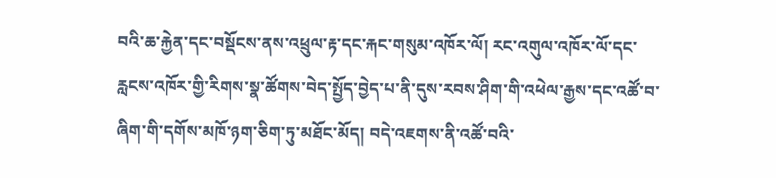བའི་ཆ་རྐྱེན་དང་བསྡོངས་ནས་འཕྲུལ་རྟ་དང་རྐང་གསུམ་འཁོར་ལོ། རང་འགུལ་འཁོར་ལོ་དང་རླངས་འཁོར་གྱི་རིགས་སྣ་ཚོགས་བེད་སྤྱོད་བྱེད་པ་ནི་དུས་རབས་ཤིག་གི་འཕེལ་རྒྱས་དང་འཚོ་བ་ཞིག་གི་དགོས་མཁོ་ཉག་ཅིག་ཏུ་མཐོང་མོད། བདེ་འཇགས་ནི་འཚོ་བའི་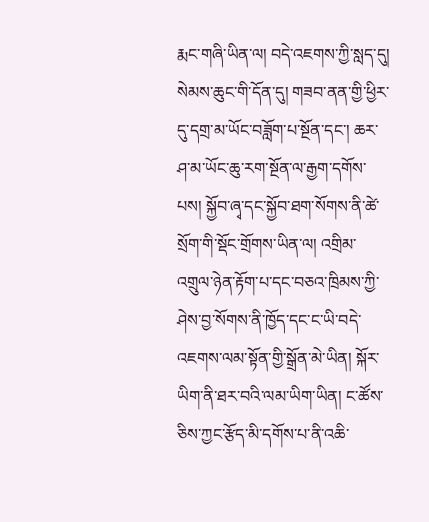རྨང་གཞི་ཡིན་ལ། བདེ་འཇགས་ཀྱི་སླད་དུ། སེམས་ཆུང་གི་དོན་དུ། གཟབ་ནན་གྱི་ཕྱིར་དུ་དགྲ་མ་ཡོང་བཟློག་པ་སྔོན་དང་། ཆར་ཤ་མ་ཡོང་ཆུ་རག་སྔོན་ལ་རྒྱག་དགོས་པས། སྐྱོབ་ཞྭ་དང་སྐྱོབ་ཐག་སོགས་ནི་ཚེ་སྲོག་གི་སྡོང་གྲོགས་ཡིན་ལ། འགྲིམ་འགྲུལ་ཉེན་རྟོག་པ་དང་བཅའ་ཁྲིམས་ཀྱི་ཤེས་བྱ་སོགས་ནི་ཁྱོད་དང་ང་ཡི་བདེ་འཇགས་ལམ་སྟོན་གྱི་སྒྲོན་མེ་ཡིན། སྐོར་ཡིག་ནི་ཐར་བའི་ལམ་ཡིག་ཡིན། ང་ཚོས་ཅིས་ཀྱང་རྩོད་མི་དགོས་པ་ནི་འཆི་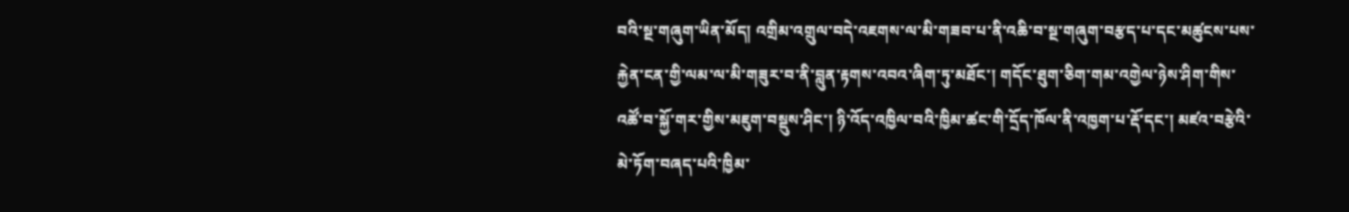བའི་སྔ་གཞུག་ཡིན་མོད། འགྲིམ་འགྲུལ་བདེ་འཇགས་ལ་མི་གཟབ་པ་ནི་འཆི་བ་སྔ་གཞུག་བརྩད་པ་དང་མཚུངས་པས་རྐྱེན་ངན་གྱི་ལམ་ལ་མི་གཟུར་བ་ནི་བླུན་རྟགས་འབའ་ཞིག་ཏུ་མཐོང་། གདོང་ཐུག་ཅིག་གམ་འགྱེལ་ཉེས་ཤིག་གིས་འཚོ་བ་སྐྱོ་གར་གྱིས་མཇུག་བསྡུས་ཤིང་། ཉི་འོད་འཁྱིལ་བའི་ཁྱིམ་ཚང་གི་དྲོད་ཁོལ་ནི་འཁྱག་པ་རྡོ་དང་། མཛའ་བརྩེའི་མེ་ཏོག་བཞད་པའི་ཁྱིམ་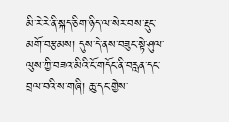མི་རེ་རེ་ནི་སྐད་ཅིག་ཉིད་ལ་སེར་བས་རྡུང་མགོ་བརྩམས། དུས་དེ་ནས་བཟུང་སྟེ་ཤུལ་ལུས་ཀྱི་བཟའ་མིའི་ངོ་གདོང་ནི་བརླན་དང་བྲལ་བའི་ས་གཞི། ཆུ་དང་གྱེས་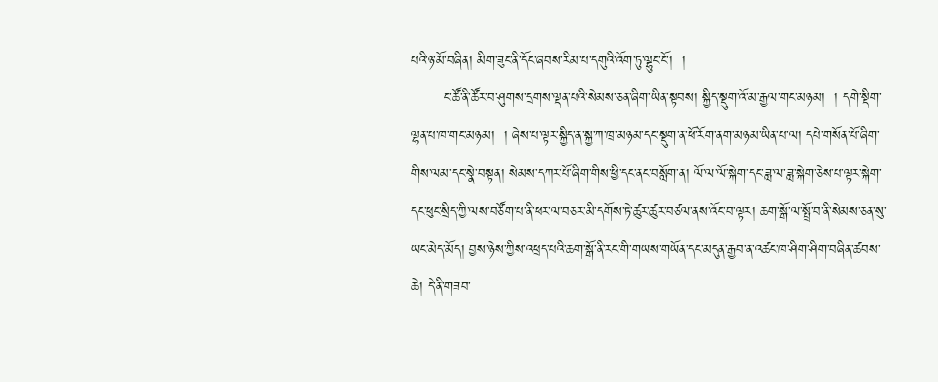པའི་ཉ་མོ་བཞིན། མིག་ཟུང་ནི་དོང་ཞབས་རིམ་པ་དགུའི་འོག་ཏུ་ལྷུང་ངོ་།  །
       ང་ཚོ་ནི་ཚོར་བ་ཤུགས་དྲགས་ལྡན་པའི་སེམས་ཅན་ཞིག་ཡིན་སྟབས། སྐྱིད་སྡུག་འོ་མ་རྒྱལ་གང་མཉམ།  ། དགེ་སྡིག་ལྷན་པ་ཁ་གང་མཉམ།  ། ཞེས་པ་ལྟར་སྐྱིད་ན་སྐྱ་ཀ་ཁྲ་མཉམ་དང་སྡུག་ན་ཕོ་རོག་ནག་མཉམ་ཡིན་པ་ལ། དཔེ་གསོན་པོ་ཞིག་གིས་ལམ་དང་སྣེ་བསྟན། སེམས་དཀར་པོ་ཞིག་གིས་ཕྱི་དང་ནང་བསློག་ན། ལོ་ལ་ལོ་སྐེག་དང་ཟླ་ལ་ཟླ་སྐེག་ཅེས་པ་ལྟར་སྐེག་དང་ཕུང་སྲིད་ཀྱི་ལས་བཙོག་པ་ནི་ཕར་ལ་བཅར་མི་དགོས་ཏེ་ཚུར་ཚུར་བཙལ་ནས་འོང་བ་ལྟར། ཆག་སྒོ་ལ་སྤྲོ་བ་ནི་སེམས་ཅན་སུ་ཡང་མེད་མོད། བྱས་ཉེས་ཀྱིས་འཕྲད་པའི་ཆག་སྒོ་ནི་རང་གི་གཡས་གཡོན་དང་མདུན་རྒྱབ་ན་འཚང་ཁ་ཤིག་ཤིག་བཞིན་ཚབས་ཆེ། དེ་ནི་གཟབ་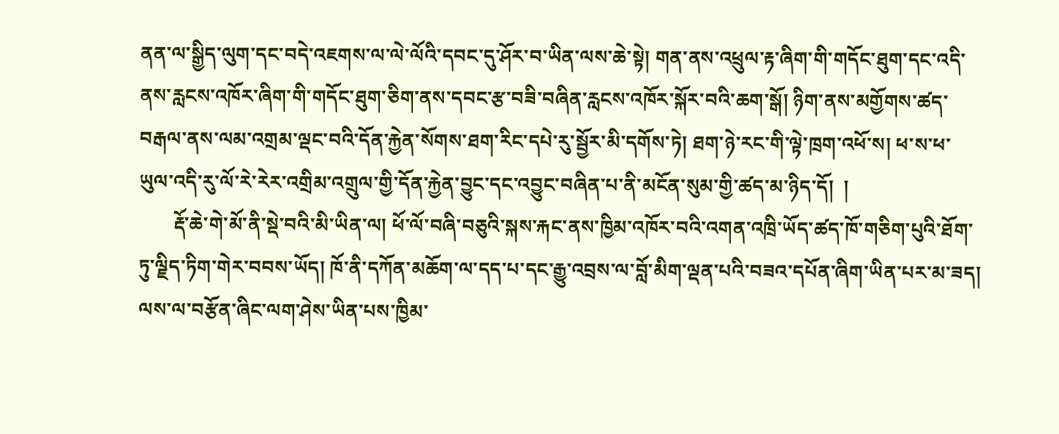ནན་ལ་སྒྱིད་ལུག་དང་བདེ་འཇགས་ལ་ལེ་ལོའི་དབང་དུ་ཤོར་བ་ཡིན་ལས་ཆེ་སྟེ། གན་ནས་འཕྲུལ་རྟ་ཞིག་གི་གདོང་ཐུག་དང་འདི་ནས་རླངས་འཁོར་ཞིག་གི་གདོང་ཐུག་ཅིག་ནས་དབང་རྩ་བཟི་བཞིན་རླངས་འཁོར་སྐོར་བའི་ཆག་སྒོ། ཉིག་ནས་མགྱོགས་ཚད་བརྒལ་ནས་ལམ་འགྲམ་ལྡང་བའི་དོན་རྐྱེན་སོགས་ཐག་རིང་དཔེ་རུ་སྦྱོར་མི་དགོས་ཏེ། ཐག་ཉེ་རང་གི་ལྟེ་ཁྲག་འཕོ་ས། ཕ་ས་ཕ་ཡུལ་འདི་རུ་ལོ་རེ་རེར་འགྲིམ་འགྲུལ་གྱི་དོན་རྐྱེན་བྱུང་དང་འབྱུང་བཞིན་པ་ནི་མངོན་སུམ་གྱི་ཚད་མ་ཉིད་དོ།  །
       རྡོ་ཆེ་གེ་མོ་ནི་སྡེ་བའི་མི་ཡིན་ལ། ཕོ་ལོ་བཞི་བཅུའི་སྐས་རྐང་ནས་ཁྱིམ་འཁོར་བའི་འགན་འཁྲི་ཡོད་ཚད་ཁོ་གཅིག་པུའི་ཐོག་ཏུ་ལྗིད་ཏིག་གེར་བབས་ཡོད། ཁོ་ནི་དཀོན་མཆོག་ལ་དད་པ་དང་རྒྱུ་འབྲས་ལ་བློ་མིག་ལྡན་པའི་བཟའ་དཔོན་ཞིག་ཡིན་པར་མ་ཟད། ལས་ལ་བརྩོན་ཞིང་ལག་ཤེས་ཡིན་པས་ཁྱིམ་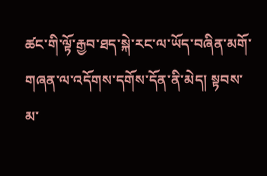ཚང་གི་ལྟོ་རྒྱབ་ཐད་སྐེ་རང་ལ་ཡོད་བཞིན་མགོ་གཞན་ལ་འདོགས་དགོས་དོན་ནི་མེད། སྟབས་མ་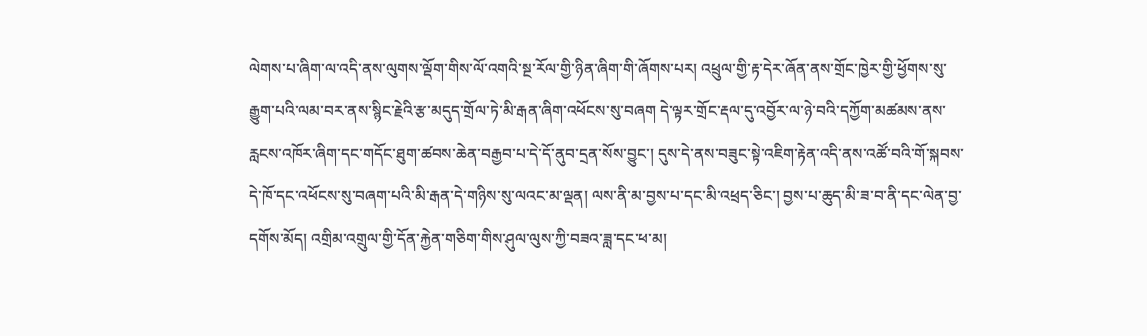ལེགས་པ་ཞིག་ལ་འདི་ནས་ལུགས་ལྡོག་གིས་ལོ་འགའི་སྔ་རོལ་གྱི་ཉིན་ཞིག་གི་ཞོགས་པར། འཕྲུལ་གྱི་རྟ་དེར་ཞོན་ནས་གྲོང་ཁྱེར་གྱི་ཕྱོགས་སུ་རྒྱུག་པའི་ལམ་བར་ནས་སྙིང་རྗེའི་རྩ་མདུད་གྲོལ་ཏེ་མི་རྒན་ཞིག་འཕོངས་སུ་བཞག དེ་ལྟར་གྲོང་རྡལ་དུ་འབྱོར་ལ་ཉེ་བའི་དཀྱོག་མཚམས་ནས་རླངས་འཁོར་ཞིག་དང་གདོང་ཐུག་ཚབས་ཆེན་བརྒྱབ་པ་དེ་དོ་ནུབ་དྲན་སོས་བྱུང་། དུས་དེ་ནས་བཟུང་སྟེ་འཇིག་རྟེན་འདི་ནས་འཚོ་བའི་གོ་སྐབས་དེ་ཁོ་དང་འཕོངས་སུ་བཞག་པའི་མི་རྒན་དེ་གཉིས་སུ་ལའང་མ་ལྡན། ལས་ནི་མ་བྱས་པ་དང་མི་འཕྲད་ཅིང་། བྱས་པ་ཆུད་མི་ཟ་བ་ནི་དང་ལེན་བྱ་དགོས་མོད། འགྲིམ་འགྲུལ་གྱི་དོན་རྐྱེན་གཅིག་གིས་ཤུལ་ལུས་ཀྱི་བཟའ་ཟླ་དང་ཕ་མ།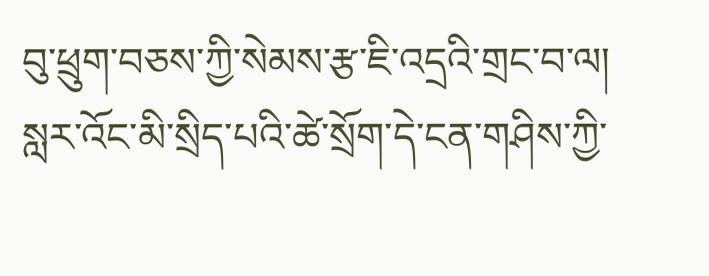བུ་ཕྲུག་བཅས་ཀྱི་སེམས་རྩ་ཇི་འདྲའི་གྲང་བ་ལ། སླར་འོང་མི་སྲིད་པའི་ཚེ་སྲོག་དེ་ངན་གཤིས་ཀྱི་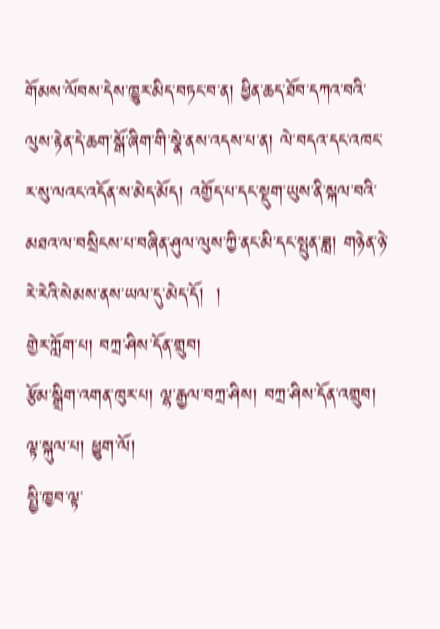གོམས་ལོབས་དེས་ཁྱུར་མིད་བཏང་བ་ན། ཕྱིན་ཆད་ཐོབ་དཀའ་བའི་ལུས་རྟེན་དེ་ཆག་སྒོ་ཞིག་གི་སྣེ་ནས་འདས་པ་ན། ལེ་བདའ་དང་འཁང་ར་སུ་ལའང་འདོན་ས་མེད་མོད། འགྱོད་པ་དང་སྡུག་ཡུས་ནི་སྐལ་བའི་མཐའ་ལ་བསྲིངས་པ་བཞིན་ཤུལ་ལུས་ཀྱི་ནང་མི་དང་སྤུན་ཟླ། གཉེན་ཉེ་རེ་རེའི་སེམས་ནས་ཡལ་དུ་མེད་དོ།  །
གྱེར་ཀློག་པ། བཀྲ་ཤིས་དོན་གྲུབ།
རྩོམ་སྒྲིག་འགན་ཁུར་པ། ལྷ་རྒྱལ་བཀྲ་ཤིས། བཀྲ་ཤིས་དོན་འགྲུབ།
ལྟ་སྐུལ་པ། ཕྱུག་ལོ།
སྤྱི་ཁྱབ་ལྟ་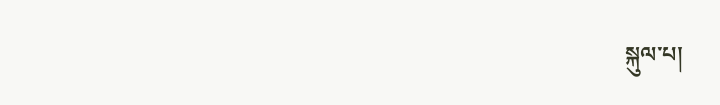སྐུལ་པ།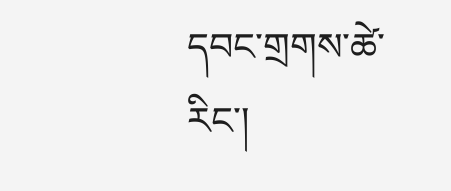དབང་གྲགས་ཚེ་རིང་།